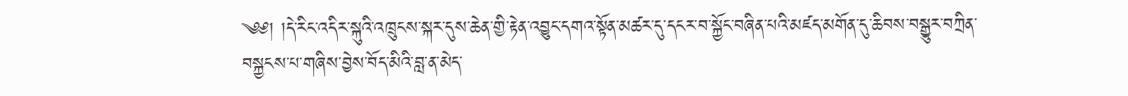༄༅། །དེ་རིང་འདིར་སྐུའི་འཁྲུངས་སྐར་དུས་ཆེན་གྱི་རྟེན་འབྱུང་དགའ་སྟོན་མཚར་དུ་དངར་བ་སྐྱོང་བཞིན་པའི་མཛད་མགོན་དུ་ཆིབས་བསྒྱུར་བཀྲིན་བསྐྱངས་པ་གཞིས་བྱེས་བོད་མིའི་བླ་ན་མེད་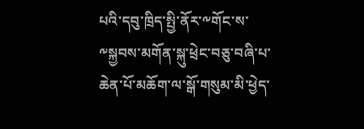པའི་དབུ་ཁྲིད་སྤྱི་ནོར་༸གོང་ས་༸སྐྱབས་མགོན་སྐུ་ཕྲེང་བཅུ་བཞི་པ་ཆེན་པོ་མཆོག་ལ་སྒོ་གསུམ་མི་ཕྱེད་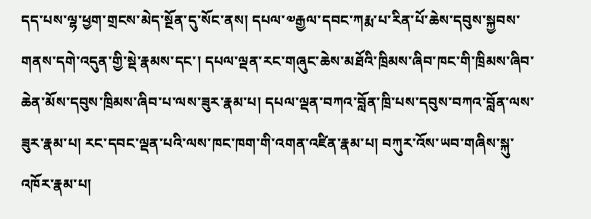དད་པས་ལྷ་ཕྱག་གྲངས་མེད་སྔོན་དུ་སོང་ནས། དཔལ་༧རྒྱལ་དབང་ཀརྨ་པ་རིན་པོ་ཆེས་དབུས་སྐྱབས་གནས་དགེ་འདུན་གྱི་སྡེ་རྣམས་དང་། དཔལ་ལྡན་རང་གཞུང་ཆེས་མཐོའི་ཁྲིམས་ཞིབ་ཁང་གི་ཁྲིམས་ཞིབ་ཆེན་མོས་དབུས་ཁྲིམས་ཞིབ་པ་ལས་ཟུར་རྣམ་པ། དཔལ་ལྡན་བཀའ་བློན་ཁྲི་པས་དབུས་བཀའ་བློན་ལས་ཟུར་རྣམ་པ། རང་དབང་ལྡན་པའི་ལས་ཁང་ཁག་གི་འགན་འཛིན་རྣམ་པ། བཀུར་འོས་ཡབ་གཞིས་སྐུ་འཁོར་རྣམ་པ།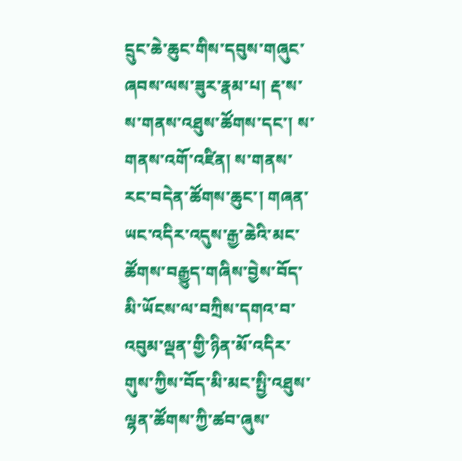དྲུང་ཆེ་ཆུང་གིས་དབུས་གཞུང་ཞབས་ལས་ཟུར་རྣམ་པ། རྡ་ས་ས་གནས་འཐུས་ཚོགས་དང་། ས་གནས་འགོ་འཛིན། ས་གནས་རང་བདེན་ཚོགས་ཆུང་། གཞན་ཡང་འདིར་འདུས་རྒྱ་ཆེའི་མང་ཚོགས་བརྒྱུད་གཞིས་བྱེས་བོད་མི་ཡོངས་ལ་བཀྲིས་དགའ་བ་འབུམ་ལྡན་གྱི་ཉིན་མོ་འདིར་གུས་ཀྱིས་བོད་མི་མང་སྤྱི་འཐུས་ལྷན་ཚོགས་ཀྱི་ཚབ་ཞུས་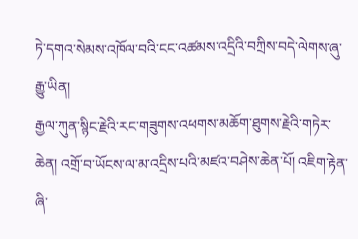ཏེ་དགའ་སེམས་འཁོལ་བའི་ངང་འཚམས་འདྲིའི་བཀྲིས་བདེ་ལེགས་ཞུ་རྒྱུ་ཡིན།
རྒྱལ་ཀུན་སྙིང་རྗེའི་རང་གཟུགས་འཕགས་མཆོག་ཐུགས་རྗེའི་གཏེར་ཆེན། འགྲོ་བ་ཡོངས་ལ་མ་འདྲིས་པའི་མཛའ་བཤེས་ཆེན་པོ། འཇིག་རྟེན་ཞི་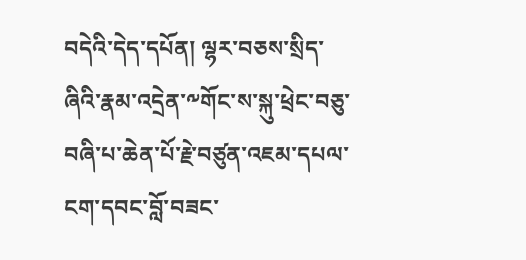བདེའི་དེད་དཔོན། ལྷར་བཅས་སྲིད་ཞིའི་རྣམ་འདྲེན་༸གོང་ས་སྐུ་ཕྲེང་བཅུ་བཞི་པ་ཆེན་པོ་རྗེ་བཙུན་འཇམ་དཔལ་ངག་དབང་བློ་བཟང་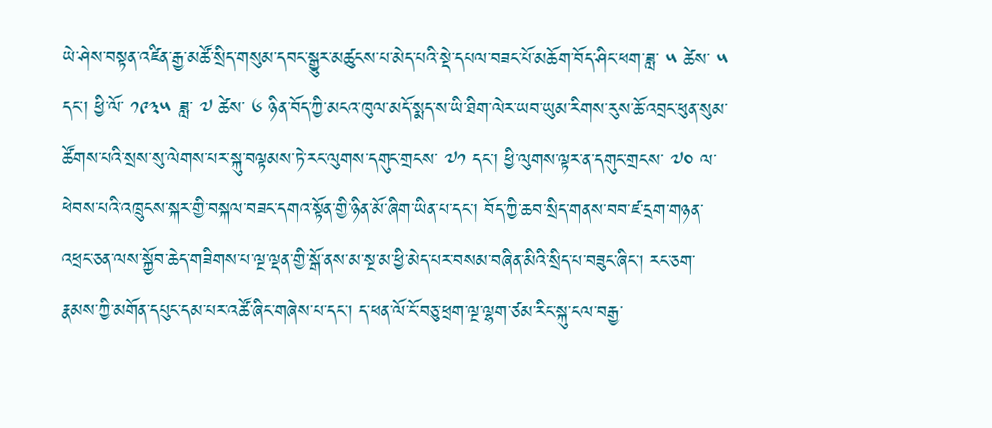ཡེ་ཤེས་བསྟན་འཛིན་རྒྱ་མཚོ་སྲིད་གསུམ་དབང་སྒྱུར་མཚུངས་པ་མེད་པའི་སྡེ་དཔལ་བཟང་པོ་མཆོག་བོད་ཤིང་ཕག་ཟླ་ ༥ ཚེས་ ༥ དང་། ཕྱི་ལོ་ ༡༩༣༥ ཟླ་ ༧ ཚེས་ ༦ ཉིན་བོད་ཀྱི་མངའ་ཁུལ་མདོ་སྨད་ས་ཡི་ཐིག་ལེར་ཡབ་ཡུམ་རིགས་རུས་ཆོ་འབྲང་ཕུན་སུམ་ཚོགས་པའི་སྲས་སུ་ལེགས་པར་སྐུ་བལྟམས་ཏེ་རང་ལུགས་དགུང་གྲངས་ ༧༡ དང་། ཕྱི་ལུགས་ལྟར་ན་དགུང་གྲངས་ ༧༠ ལ་ཕེབས་པའི་འཁྲུངས་སྐར་གྱི་བསྐལ་བཟང་དགའ་སྟོན་གྱི་ཉིན་མོ་ཞིག་ཡིན་པ་དང་། བོད་ཀྱི་ཆབ་སྲིད་གནས་བབ་ཛ་དྲག་གཉན་འཕྲང་ཅན་ལས་སྐྱོབ་ཆེད་གཟིགས་པ་ལྔ་ལྡན་གྱི་སྒོ་ནས་མ་སྔ་མ་ཕྱི་མེད་པར་བསམ་བཞིན་མིའི་སྲིད་པ་བཟུང་ཞིང་། རང་ཅག་རྣམས་ཀྱི་མགོན་དཔུང་དམ་པར་འཚོ་ཞིང་གཞེས་པ་དང་། ད་ཕན་ལོ་ངོ་བཅུ་ཕྲག་ལྔ་ལྷག་ཙམ་རིང་སྐུ་ངལ་བརྒྱ་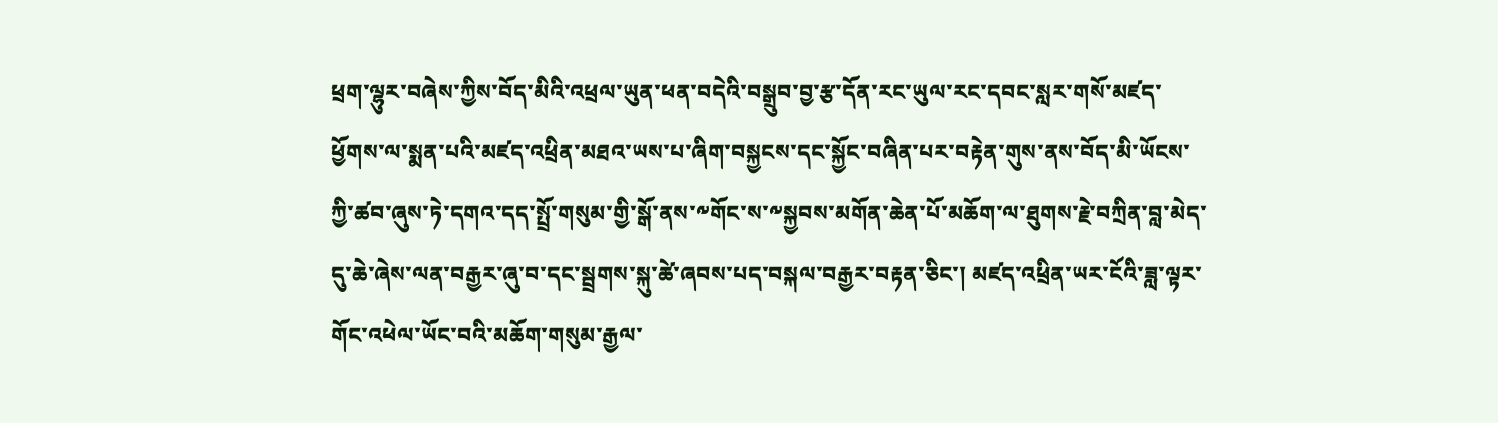ཕྲག་ལྷུར་བཞེས་ཀྱིས་བོད་མིའི་འཕྲལ་ཡུན་ཕན་བདེའི་བསྒྲུབ་བྱ་རྩ་དོན་རང་ཡུལ་རང་དབང་སླར་གསོ་མཛད་ཕྱོགས་ལ་སྨན་པའི་མཛད་འཕྲིན་མཐའ་ཡས་པ་ཞིག་བསྐྱངས་དང་སྐྱོང་བཞིན་པར་བརྟེན་གུས་ནས་བོད་མི་ཡོངས་ཀྱི་ཚབ་ཞུས་ཏེ་དགའ་དད་སྤྲོ་གསུམ་གྱི་སྒོ་ནས་༸གོང་ས་༸སྐྱབས་མགོན་ཆེན་པོ་མཆོག་ལ་ཐུགས་རྗེ་བཀྲིན་བླ་མེད་དུ་ཆེ་ཞེས་ལན་བརྒྱར་ཞུ་བ་དང་སྦྲགས་སྐུ་ཚེ་ཞབས་པད་བསྐལ་བརྒྱར་བརྟན་ཅིང་། མཛད་འཕྲིན་ཡར་ངོའི་ཟླ་ལྟར་གོང་འཕེལ་ཡོང་བའི་མཆོག་གསུམ་རྒྱལ་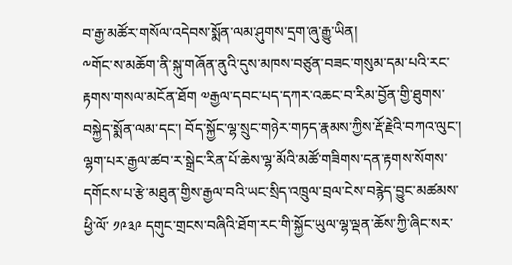བ་རྒྱ་མཚོར་གསོལ་འདེབས་སྨོན་ལམ་ཤུགས་དྲག་ཞུ་རྒྱུ་ཡིན།
༸གོང་ས་མཆོག་ནི་སྐུ་གཞོན་ནུའི་དུས་མཁས་བཙུན་བཟང་གསུམ་དམ་པའི་རང་རྟགས་གསལ་མངོན་ཐོག ༧རྒྱལ་དབང་པད་དཀར་འཆང་བ་རིམ་བྱོན་གྱི་ཐུགས་བསྐྱེད་སྨོན་ལམ་དང་། བོད་སྐྱོང་ལྷ་སྲུང་གཉེར་གཏད་རྣམས་ཀྱིས་རྡོ་རྗེའི་བཀའ་ལུང་། ལྷག་པར་རྒྱལ་ཚབ་ར་སྒྲེང་རིན་པོ་ཆེས་ལྷ་མོའི་མཚོ་གཟིགས་དན་རྟགས་སོགས་དགོངས་པ་རྩེ་མཐུན་གྱིས་རྒྱལ་བའི་ཡང་སྲིད་འཁྲུལ་བྲལ་ངེས་བརྙེད་བྱུང་མཚམས་ཕྱི་ལོ་ ༡༩༣༩ དགུང་གྲངས་བཞིའི་ཐོག་རང་གི་སྐྱོང་ཡུལ་ལྷ་ལྡན་ཆོས་ཀྱི་ཞིང་སར་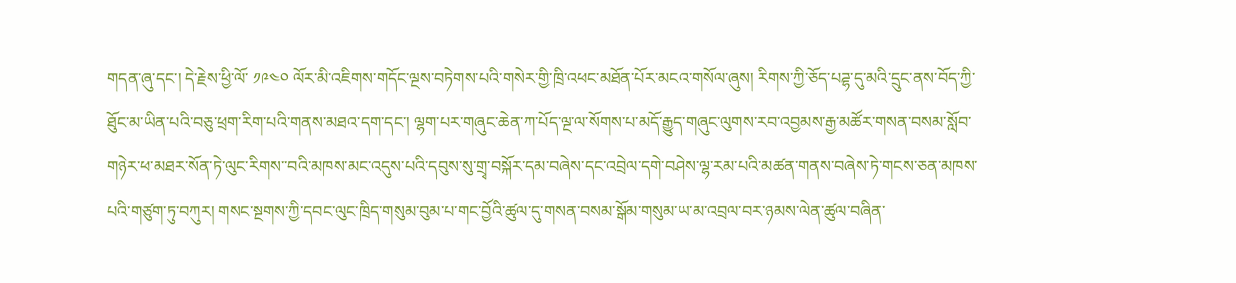གདན་ཞུ་དང་། དེ་རྗེས་ཕྱི་ལོ་ ༡༩༤༠ ལོར་མི་འཇིགས་གདོང་ལྔས་བཏེགས་པའི་གསེར་གྱི་ཁྲི་འཕང་མཐོན་པོར་མངའ་གསོལ་ཞུས། རིགས་ཀྱི་ཅོད་པཌྷ་དུ་མའི་དྲུང་ནས་བོད་ཀྱི་ཐོུང་མ་ཡིན་པའི་བཅུ་ཕྲག་རིག་པའི་གནས་མཐའ་དག་དང་། ལྷག་པར་གཞུང་ཆེན་ཀ་པོད་ལྔ་ལ་སོགས་པ་མདོ་རྒྱུད་གཞུང་ལུགས་རབ་འབྱམས་རྒྱ་མཚོར་གསན་བསམ་སློབ་གཉེར་ཕ་མཐར་སོན་ཏེ་ལུང་རིགས་་བའི་མཁས་མང་འདུས་པའི་དབུས་སུ་གྲྭ་བསྐོར་དམ་བཞེས་དང་འབྲེལ་དགེ་བཤེས་ལྷ་རམ་པའི་མཚན་གནས་བཞེས་ཏེ་གངས་ཅན་མཁས་པའི་གཙུག་ཏུ་བཀུར། གསང་སྔགས་ཀྱི་དབང་ལུང་ཁྲིད་གསུམ་བུམ་པ་གང་བྱོའི་ཚུལ་དུ་གསན་བསམ་སྒོམ་གསུམ་ཡ་མ་འབྲལ་བར་ཉམས་ལེན་ཚུལ་བཞིན་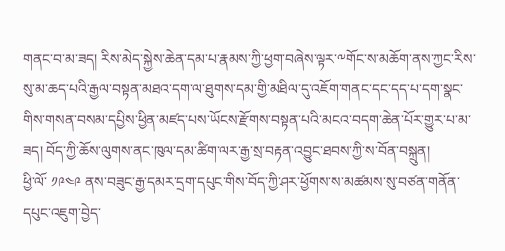གནང་བ་མ་ཟད། རིས་མེད་སྐྱེས་ཆེན་དམ་པ་རྣམས་ཀྱི་ཕྱག་བཞེས་ལྟར་༸གོང་ས་མཆོག་ནས་ཀྱང་རིས་སུ་མ་ཆད་པའི་རྒྱལ་བསྟན་མཐའ་དག་ལ་ཐུགས་དམ་གྱི་མཐིལ་དུ་འཇོག་གནང་དང་དད་པ་དག་སྣང་གིས་གསན་བསམ་དཔྱིས་ཕྱིན་མཛད་པས་ཡོངས་རྫོགས་བསྟན་པའི་མངའ་བདག་ཆེན་པོར་གྱུར་པ་མ་ཟད། བོད་ཀྱི་ཆོས་ལུགས་ནང་ཁུལ་དམ་ཚིག་ལར་རྒྱ་སྲ་བརྟན་འབྱུང་ཐབས་ཀྱི་ས་བོན་བསྐྲུན།
ཕྱི་ལོ་ ༡༩༤༩ ནས་བཟུང་རྒྱ་དམར་དྲག་དཔུང་གིས་བོད་ཀྱི་ཤར་ཕྱོགས་ས་མཚམས་སུ་བཙན་གནོན་དཔུང་འཇུག་བྱེད་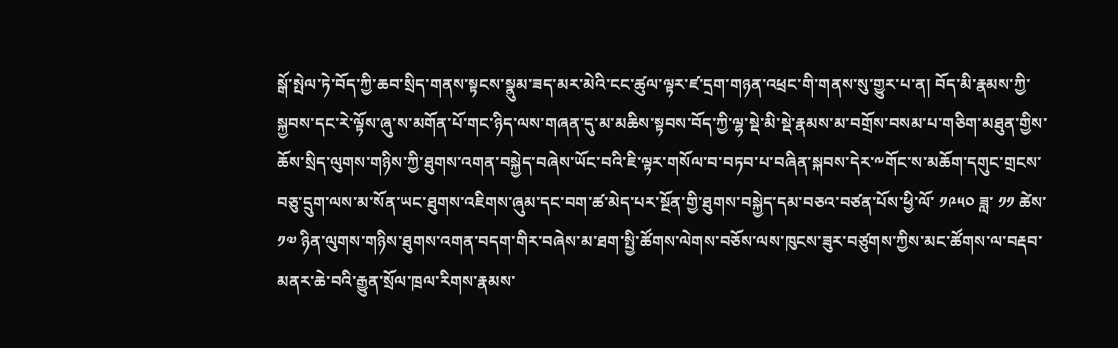སྒོ་སྤེལ་ཏེ་བོད་ཀྱི་ཆབ་སྲིད་གནས་སྟངས་སྣུམ་ཟད་མར་མེའི་ངང་ཚུལ་ལྟར་ཛ་དྲག་གཉན་འཕྲང་གི་གནས་སུ་གྱུར་པ་ན། བོད་མི་རྣམས་ཀྱི་སྐྱབས་དང་རེ་ལྟོས་ཞུ་ས་མགོན་པོ་གང་ཉིད་ལས་གཞན་དུ་མ་མཆིས་སྟབས་བོད་ཀྱི་ལྷ་སྡེ་མི་སྡེ་རྣམས་མ་བགྲོས་བསམ་པ་གཅིག་མཐུན་གྱིས་ཆོས་སྲིད་ལུགས་གཉིས་ཀྱི་ཐུགས་འགན་བསྐྱེད་བཞེས་ཡོང་བའི་ཇི་ལྟར་གསོལ་བ་བཏབ་པ་བཞིན་སྐབས་དེར་༸གོང་ས་མཆོག་དགུང་གྲངས་བཅུ་དྲུག་ལས་མ་སོན་ཡང་ཐུགས་འཇིགས་ཞུམ་དང་བག་ཚ་མེད་པར་སྔོན་གྱི་ཐུགས་བསྐྱེད་དམ་བཅའ་བཙན་པོས་ཕྱི་ལོ་ ༡༩༥༠ ཟླ་ ༡༡ ཚེས་ ༡༧ ཉིན་ལུགས་གཉིས་ཐུགས་འགན་བདག་གིར་བཞེས་མ་ཐག་སྤྱི་ཚོགས་ལེགས་བཅོས་ལས་ཁུངས་ཟུར་བཙུགས་ཀྱིས་མང་ཚོགས་ལ་བརྡབ་མནར་ཆེ་བའི་རྒྱུན་སྲོལ་ཁྲལ་རིགས་རྣམས་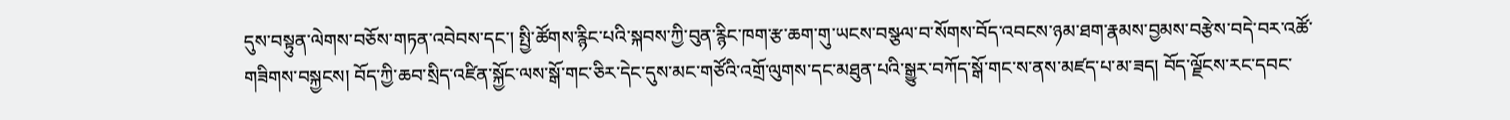དུས་བསྟུན་ལེགས་བཅོས་གཏན་འབེབས་དང་། སྤྱི་ཚོགས་རྙིང་པའི་སྐབས་ཀྱི་བུན་རྙིང་ཁག་རྩ་ཆག་གུ་ཡངས་བསྩལ་བ་སོགས་བོད་འབངས་ཉམ་ཐག་རྣམས་བྱམས་བརྩེས་བདེ་བར་འཚོ་གཟིགས་བསྐྱངས། བོད་ཀྱི་ཆབ་སྲིད་འཛིན་སྐྱོང་ལས་སྒོ་གང་ཅིར་དེང་དུས་མང་གཙོའི་འགྲོ་ལུགས་དང་མཐུན་པའི་སྒྱུར་བཀོད་སྒོ་གང་ས་ནས་མཛད་པ་མ་ཟད། བོད་ལྗོངས་རང་དབང་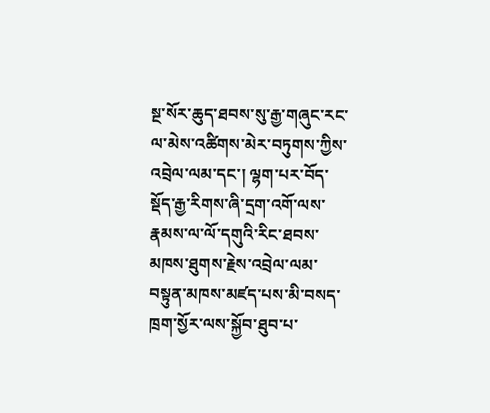སྔ་སོར་ཆུད་ཐབས་སུ་རྒྱ་གཞུང་རང་ལ་མེས་འཚིགས་མེར་བཏུགས་ཀྱིས་འབྲེལ་ལམ་དང་། ལྷག་པར་བོད་སྡོད་རྒྱ་རིགས་ཞི་དྲག་འགོ་ལས་རྣམས་ལ་ལོ་དགུའི་རིང་ཐབས་མཁས་ཐུགས་རྗེས་འབྲེལ་ལམ་བསྟུན་མཁས་མཛད་པས་མི་བསད་ཁྲག་སྱོར་ལས་སྐྱོབ་ཐུབ་པ་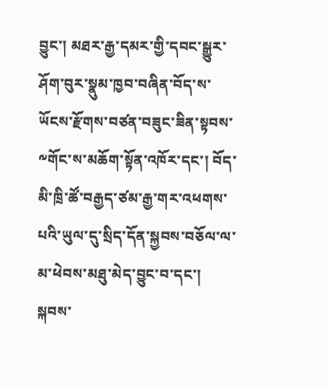བྱུང་། མཐར་རྒྱ་དམར་གྱི་དབང་སྒྱུར་ཤོག་བུར་སྣུམ་ཁྱབ་བཞིན་བོད་ས་ཡོངས་རྫོགས་བཙན་བཟུང་ཟིན་སྟབས་༸གོང་ས་མཆོག་སྟོན་འཁོར་དང་། བོད་མི་ཁྲི་ཚོ་བརྒྱད་ཙམ་རྒྱ་གར་འཕགས་པའི་ཡུལ་དུ་སྲིད་དོན་སྐྱབས་བཅོལ་ལ་མ་ཕེབས་མཐུ་མེད་བྱུང་བ་དང་། སྐབས་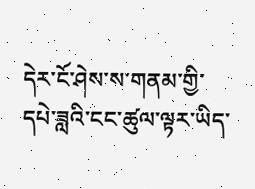དེར་ངོ་ཤེས་ས་གནམ་གྱི་དཔེ་ཟླའི་ངང་ཚུལ་ལྟར་ཡིད་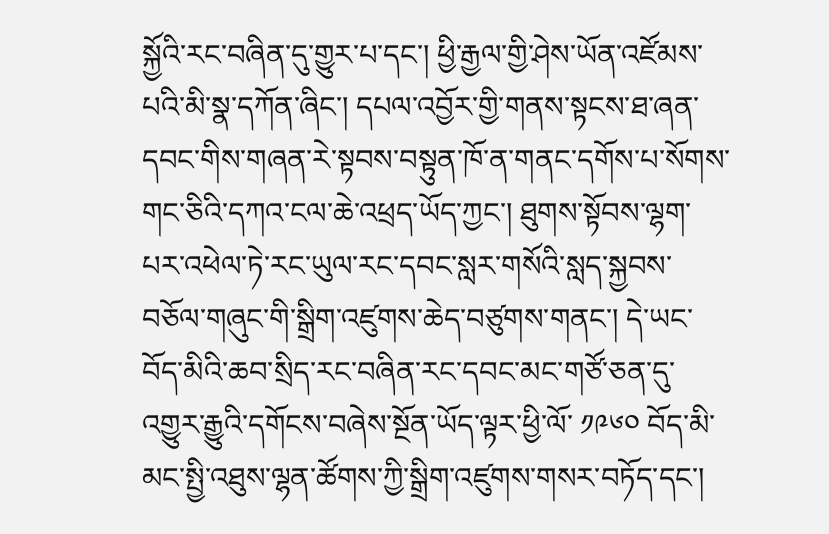སྐྱོའི་རང་བཞིན་དུ་གྱུར་པ་དང་། ཕྱི་རྒྱལ་གྱི་ཤེས་ཡོན་འཛོམས་པའི་མི་སྣ་དཀོན་ཞིང་། དཔལ་འབྱོར་གྱི་གནས་སྟངས་ཐ་ཞན་དབང་གིས་གཞན་རེ་སྟབས་བསྟུན་ཁོ་ན་གནང་དགོས་པ་སོགས་གང་ཅིའི་དཀའ་ངལ་ཆེ་འཕྲད་ཡོད་ཀྱང་། ཐུགས་སྟོབས་ལྷག་པར་འཕེལ་ཏེ་རང་ཡུལ་རང་དབང་སླར་གསོའི་སླད་སྐྱབས་བཅོལ་གཞུང་གི་སྒྲིག་འཛུགས་ཆེད་བཙུགས་གནང་། དེ་ཡང་བོད་མིའི་ཆབ་སྲིད་རང་བཞིན་རང་དབང་མང་གཙོ་ཅན་དུ་འགྱུར་རྒྱུའི་དགོངས་བཞེས་སྔོན་ཡོད་ལྟར་ཕྱི་ལོ་ ༡༩༦༠ བོད་མི་མང་སྤྱི་འཐུས་ལྷན་ཚོགས་ཀྱི་སྒྲིག་འཛུགས་གསར་བཏོད་དང་།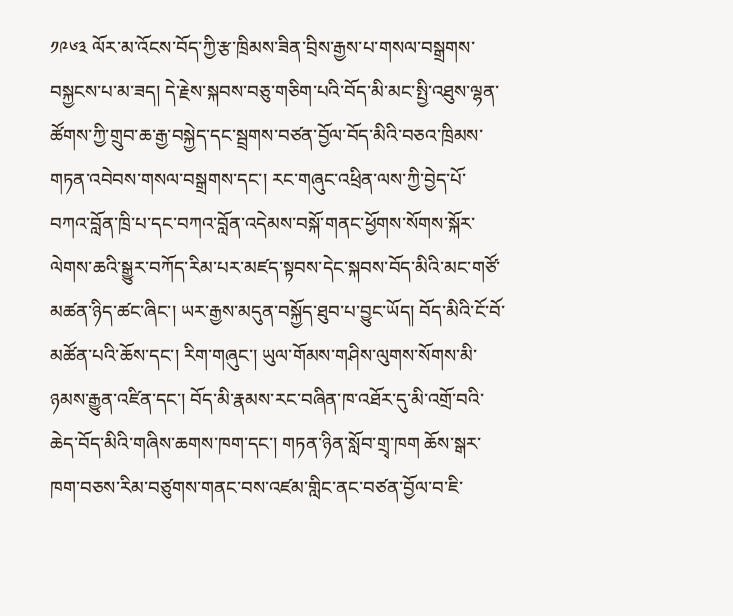༡༩༦༣ ལོར་མ་འོངས་བོད་ཀྱི་རྩ་ཁྲིམས་ཟིན་བྲིས་རྒྱས་པ་གསལ་བསྒྲགས་བསྐྱངས་པ་མ་ཟད། དེ་རྗེས་སྐབས་བཅུ་གཅིག་པའི་བོད་མི་མང་སྤྱི་འཐུས་ལྷན་ཚོགས་ཀྱི་གྲུབ་ཆ་རྒྱ་བསྐྱེད་དང་སྦྲགས་བཙན་བྱོལ་བོད་མིའི་བཅའ་ཁྲིམས་གཏན་འབེབས་གསལ་བསྒྲགས་དང་། རང་གཞུང་འཕྲིན་ལས་ཀྱི་བྱེད་པོ་བཀའ་བློན་ཁྲི་པ་དང་བཀའ་བློན་འདེམས་བསྐོ་གནང་ཕྱོགས་སོགས་སྐོར་ལེགས་ཆའི་སྒྱུར་བཀོད་རིམ་པར་མཛད་སྟབས་དེང་སྐབས་བོད་མིའི་མང་གཙོ་མཚན་ཉིད་ཚང་ཞིང་། ཡར་རྒྱས་མདུན་བསྐྱོད་ཐུབ་པ་བྱུང་ཡོད། བོད་མིའི་ངོ་བོ་མཚོན་པའི་ཆོས་དང་། རིག་གཞུང་། ཡུལ་གོམས་གཤིས་ལུགས་སོགས་མི་ཉམས་རྒྱུན་འཛིན་དང་། བོད་མི་རྣམས་རང་བཞིན་ཁ་འཐོར་དུ་མི་འགྲོ་བའི་ཆེད་བོད་མིའི་གཞིས་ཆགས་ཁག་དང་། གཏན་ཉིན་སློབ་གྲྭ་ཁག ཆོས་སྒར་ཁག་བཅས་རིམ་བཙུགས་གནང་བས་འཛམ་གླིང་ནང་བཙན་བྱོལ་བ་ཇི་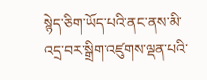སྙེད་ཅིག་ཡོད་པའི་ནང་ནས་མི་འདྲ་བར་སྒྲིག་འཛུགས་ལྡན་པའི་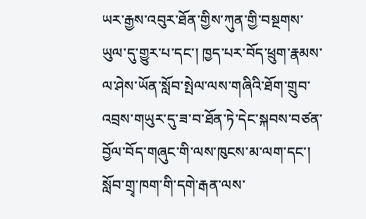ཡར་རྒྱས་འབུར་ཐོན་གྱིས་ཀུན་གྱི་བསྔགས་ཡུལ་དུ་གྱུར་པ་དང་། ཁྱད་པར་བོད་ཕྲུག་རྣམས་ལ་ཤེས་ཡོན་སློབ་སྤེལ་ལས་གཞིའི་ཐོག་གྲུབ་འབྲས་གཡུར་དུ་ཟ་བ་ཐོན་ཏེ་དེང་སྐབས་བཙན་བྱོལ་བོད་གཞུང་གི་ལས་ཁུངས་མ་ལག་དང་། སློབ་གྲྭ་ཁག་གི་དགེ་རྒན་ལས་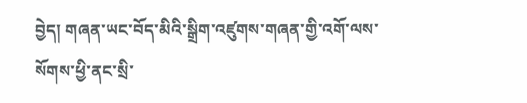བྱེད། གཞན་ཡང་བོད་མིའི་སྒྲིག་འཛུགས་གཞན་གྱི་འགོ་ལས་སོགས་ཕྱི་ནང་སྲི་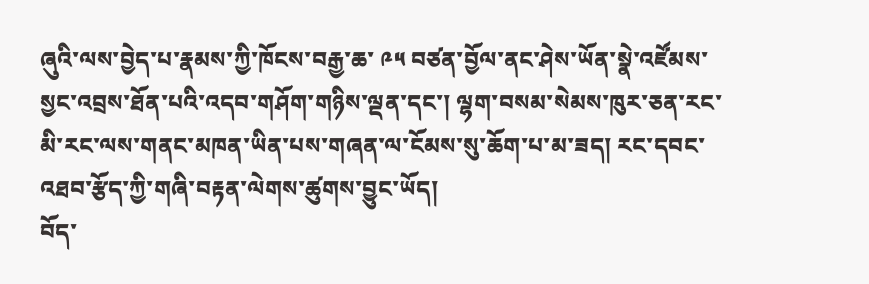ཞུའི་ལས་བྱེད་པ་རྣམས་ཀྱི་ཁོངས་བརྒྱ་ཆ་ ༩༥ བཙན་བྱོལ་ནང་ཤེས་ཡོན་སྣེ་འཛོམས་སྱང་འབྲས་ཐོན་པའི་འདབ་གཤོག་གཉིས་ལྡན་དང་། ལྷག་བསམ་སེམས་ཁུར་ཅན་རང་མི་རང་ལས་གནང་མཁན་ཡིན་པས་གཞན་ལ་ངོམས་སུ་ཆོག་པ་མ་ཟད། རང་དབང་འཐབ་རྩོད་ཀྱི་གཞི་བརྟན་ལེགས་ཚུགས་བྱུང་ཡོད།
བོད་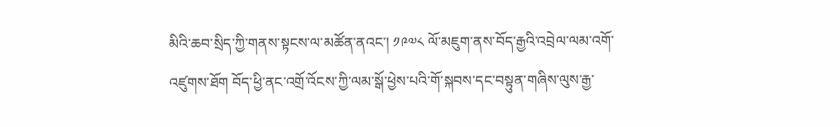མིའི་ཆབ་སྲིད་ཀྱི་གནས་སྟངས་ལ་མཚོན་ནའང་། ༡༩༧༨ ལོ་མཇུག་ནས་བོད་རྒྱའི་འབྲེལ་ལམ་འགོ་འཛུགས་ཐོག བོད་ཕྱི་ནང་འགྲོ་འོངས་ཀྱི་ལམ་སྒོ་ཕྱེས་པའི་གོ་སྐབས་དང་བསྟུན་གཞིས་ལུས་རྒྱ་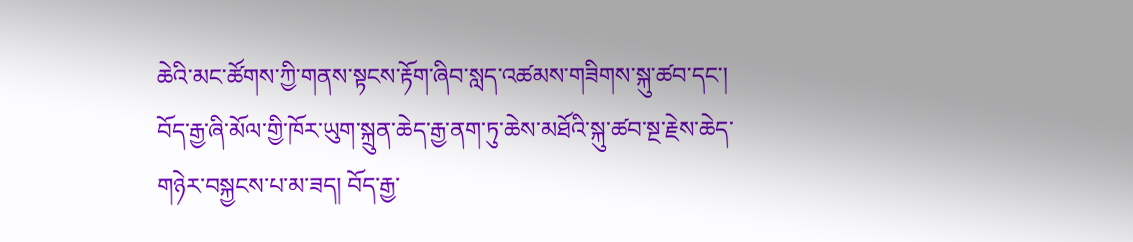ཆེའི་མང་ཚོགས་ཀྱི་གནས་སྟངས་རྟོག་ཞིབ་སླད་འཚམས་གཟིགས་སྐུ་ཚབ་དང་། བོད་རྒྱ་ཞི་མོལ་གྱི་ཁོར་ཡུག་སྐྲུན་ཆེད་རྒྱ་ནག་ཏུ་ཆེས་མཐོའི་སྐུ་ཚབ་སྔ་རྗེས་ཆེད་གཉེར་བསྐྱངས་པ་མ་ཟད། བོད་རྒྱ་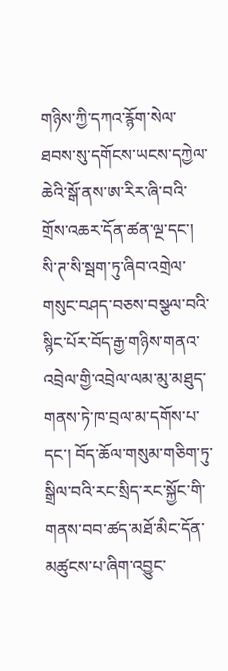གཉིས་ཀྱི་དཀའ་རྙོག་སེལ་ཐབས་སུ་དགོངས་ཡངས་དཀྱེལ་ཆེའི་སྒོ་ནས་ཨ་རིར་ཞི་བའི་གྲོས་འཆར་དོན་ཚན་ལྔ་དང་། སི་ཊ་སི་སྦག་ཏུ་ཞིབ་འགྲེལ་གསུང་བཤད་བཅས་བསྩལ་བའི་སྙིང་པོར་བོད་རྒྱ་གཉིས་གནའ་འབྲེལ་གྱི་འབྲེལ་ལམ་མུ་མཐུད་གནས་ཏེ་ཁ་བྲལ་མ་དགོས་པ་དང་། བོད་ཆོལ་གསུམ་གཅིག་ཏུ་སྒྲིལ་བའི་རང་སྲིད་རང་སྐྱོང་གི་གནས་བབ་ཚད་མཐོ་མིང་དོན་མཚུངས་པ་ཞིག་འབྱུང་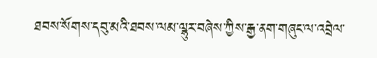ཐབས་སོགས་དབུ་མའི་ཐབས་ལམ་ལྷུར་བཞེས་ཀྱིས་རྒྱ་ནག་གཞུང་ལ་འབྲེལ་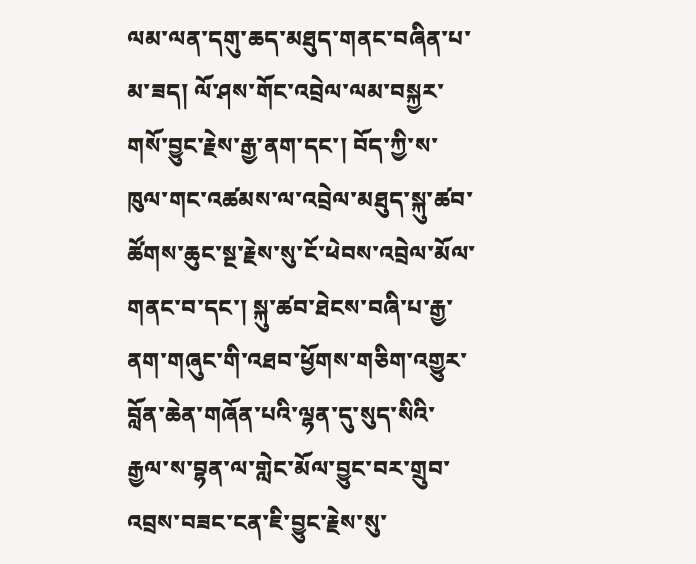ལམ་ལན་དགུ་ཆད་མཐུད་གནང་བཞིན་པ་མ་ཟད། ལོ་ཤས་གོང་འབྲེལ་ལམ་བསྐྱར་གསོ་བྱུང་རྗེས་རྒྱ་ནག་དང་། བོད་ཀྱི་ས་ཁུལ་གང་འཚམས་ལ་འབྲེལ་མཐུད་སྐུ་ཚབ་ཚོགས་ཆུང་སྔ་རྗེས་སུ་ངོ་ཕེབས་འབྲེལ་མོལ་གནང་བ་དང་། སྐུ་ཚབ་ཐེངས་བཞི་པ་རྒྱ་ནག་གཞུང་གི་འཐབ་ཕྱོགས་གཅིག་འགྱུར་བློན་ཆེན་གཞོན་པའི་ལྷན་དུ་སུད་སིའི་རྒྱལ་ས་བྷན་ལ་གླེང་མོལ་བྱུང་བར་གྲུབ་འབྲས་བཟང་ངན་ཇི་བྱུང་རྗེས་སུ་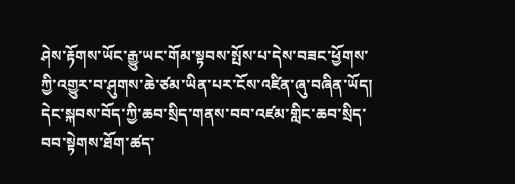ཤེས་རྟོགས་ཡོང་རྒྱུ་ཡང་གོམ་སྟབས་སྤོས་པ་དེས་བཟང་ཕྱོགས་ཀྱི་འགྱུར་བ་ཤུགས་ཆེ་ཙམ་ཡིན་པར་ངོས་འཛིན་ཞུ་བཞིན་ཡོད། དེང་སྐབས་བོད་ཀྱི་ཆབ་སྲིད་གནས་བབ་འཛམ་གླིང་ཆབ་སྲིད་བབ་སྟེགས་ཐོག་ཚད་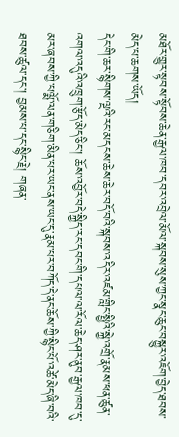མཐོར་གྱུར་སྟབས་སྟོབས་ཆེན་རྒྱལ་ཁབ་དབར་འབྲེལ་མོལ་སྐབས་སུས་ཀྱང་སྣང་ཆུང་བསྐྱུར་འཇོག་བྱེད་ཐབས་མེད་པ་ཆགས་ཡོད།
དེང་གི་ཆར་སྙིགས་ལྔའི་རང་མདངས་ཆེས་ཆེར་བདོ་བའི་སྐབས་འདིར་འཛམ་གླིང་སྤྱིའི་སྐྱེ་འགྲོ་རྣམས་ཕན་ཚུན་འགལ་འདུའི་འཁྲུག་རྩོད་མེད་ཅིང་། ཆོས་འབྱོར་བདེ་སྐྱིད་རང་དབང་གི་དཔལ་ལ་རོལ་ཆེད་ཤར་ནུབ་རྒྱལ་ཁབ་དུ་མར་ཞབས་ཀྱི་པལྨོ་ལན་གཅིག་མིན་པར་ཡང་ནས་ཡང་དུ་རྣམ་པར་བཀོད་དེ་ནང་ཆོས་ཀྱི་སྙིང་པོ་འཚེ་མེད་ཞི་བའི་ཐབས་ཚུལ་དང་། བྱམས་པ་དང་སྙིང་རྗེ། གཞན་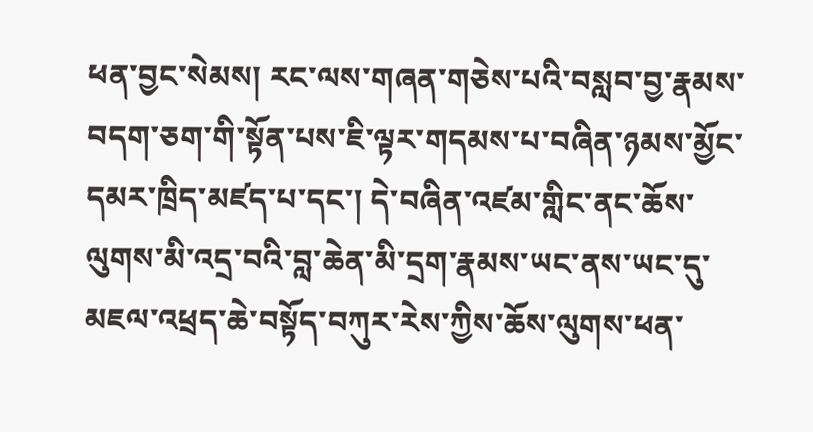ཕན་བྱང་སེམས། རང་ལས་གཞན་གཅེས་པའི་བསླབ་བྱ་རྣམས་བདག་ཅག་གི་སྟོན་པས་ཇི་ལྟར་གདམས་པ་བཞིན་ཉམས་མྱོང་དམར་ཁྲིད་མཛད་པ་དང་། དེ་བཞིན་འཛམ་གླིང་ནང་ཆོས་ལུགས་མི་འདྲ་བའི་བླ་ཆེན་མི་དྲག་རྣམས་ཡང་ནས་ཡང་དུ་མཇལ་འཕྲད་ཆེ་བསྟོད་བཀུར་རེས་ཀྱིས་ཆོས་ལུགས་ཕན་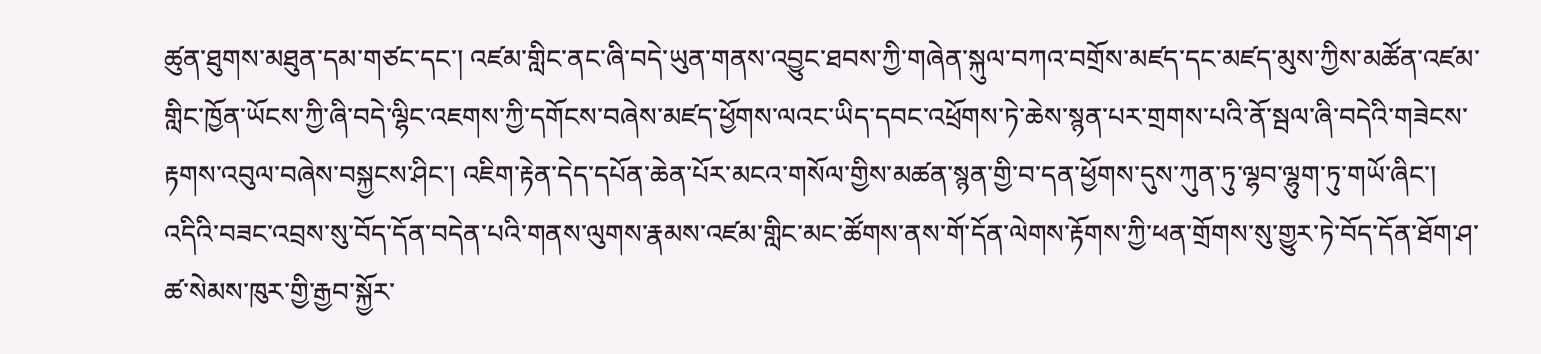ཚུན་ཐུགས་མཐུན་དམ་གཙང་དང་། འཛམ་གླིང་ནང་ཞི་བདེ་ཡུན་གནས་འབྱུང་ཐབས་ཀྱི་གཞེན་སྐུལ་བཀའ་བགྲོས་མཛད་དང་མཛད་མུས་ཀྱིས་མཚོན་འཛམ་གླིང་ཁྱོན་ཡོངས་ཀྱི་ཞི་བདེ་ལྷིང་འཇགས་ཀྱི་དགོངས་བཞེས་མཛད་ཕྱོགས་ལའང་ཡིད་དབང་འཕྲོགས་ཏེ་ཆེས་སྙན་པར་གྲགས་པའི་ནོ་སྦལ་ཞི་བདེའི་གཟེངས་རྟགས་འབུལ་བཞེས་བསྐྱངས་ཤིང་། འཇིག་རྟེན་དེད་དཔོན་ཆེན་པོར་མངའ་གསོལ་གྱིས་མཚན་སྙན་གྱི་བ་དན་ཕྱོགས་དུས་ཀུན་ཏུ་ལྷབ་ལྷུག་ཏུ་གཡོ་ཞིང་། འདིའི་བཟང་འབྲས་སུ་བོད་དོན་བདེན་པའི་གནས་ལུགས་རྣམས་འཛམ་གླིང་མང་ཚོགས་ནས་གོ་དོན་ལེགས་རྟོགས་ཀྱི་ཕན་གྲོགས་སུ་གྱུར་ཏེ་བོད་དོན་ཐོག་ཤ་ཚ་སེམས་ཁུར་གྱི་རྒྱབ་སྐྱོར་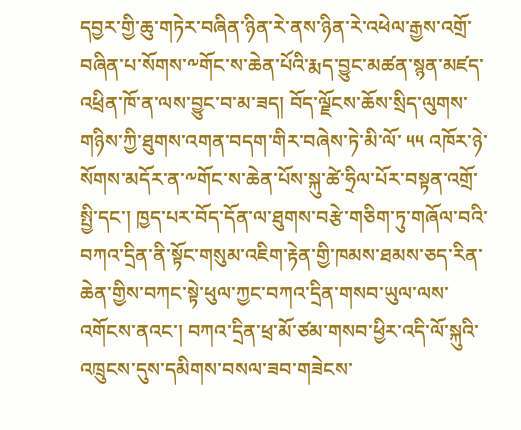དབྱར་གྱི་ཆུ་གཏེར་བཞིན་ཉིན་རེ་ནས་ཉིན་རེ་འཕེལ་རྒྱས་འགྲོ་བཞིན་པ་སོགས་༸གོང་ས་ཆེན་པོའི་རྨད་བྱུང་མཚན་སྙན་མཛད་འཕྲིན་ཁོ་ན་ལས་བྱུང་བ་མ་ཟད། བོད་ལྗོངས་ཆོས་སྲིད་ལུགས་གཉིས་ཀྱི་ཐུགས་འགན་བདག་གིར་བཞེས་ཏེ་མི་ལོ་ ༥༥ འཁོར་ཉེ་སོགས་མདོར་ན་༸གོང་ས་ཆེན་པོས་སྐུ་ཚེ་ཧྲིལ་པོར་བསྟན་འགྲོ་སྤྱི་དང་། ཁྱད་པར་བོད་དོན་ལ་ཐུགས་བརྩེ་གཅིག་ཏུ་གཞོལ་བའི་བཀའ་དྲིན་ནི་སྟོང་གསུམ་འཇིག་རྟེན་གྱི་ཁམས་ཐམས་ཅད་རིན་ཆེན་གྱིས་བཀང་སྟེ་ཕུལ་ཀྱང་བཀའ་དྲིན་གསབ་ཡུལ་ལས་འགོངས་ནའང་། བཀའ་དྲིན་ཕྲ་མོ་ཙམ་གསབ་ཕྱིར་འདི་ལོ་སྐུའི་འཁྲུངས་དུས་དམིགས་བསལ་ཟབ་གཟེངས་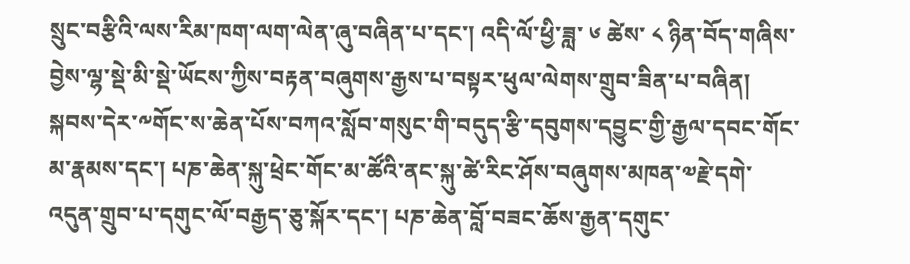སྲུང་བརྩིའི་ལས་རིམ་ཁག་ལག་ལེན་ཞུ་བཞིན་པ་དང་། འདི་ལོ་ཕྱི་ཟླ་ ༦ ཚེས་ ༨ ཉིན་བོད་གཞིས་བྱེས་ལྷ་སྡེ་མི་སྡེ་ཡོངས་ཀྱིས་བརྟན་བཞུགས་རྒྱས་པ་བསྟར་ཕུལ་ལེགས་གྲུབ་ཟིན་པ་བཞིན། སྐབས་དེར་༸གོང་ས་ཆེན་པོས་བཀའ་སློབ་གསུང་གི་བདུད་རྩི་དབུགས་དབྱུང་གྱི་རྒྱལ་དབང་གོང་མ་རྣམས་དང་། པཎ་ཆེན་སྐུ་ཕྲེང་གོང་མ་ཚོའི་ནང་སྐུ་ཚེ་རིང་ཤོས་བཞུགས་མཁན་༧རྗེ་དགེ་འདུན་གྲུབ་པ་དགུང་ལོ་བརྒྱད་ཅུ་སྐོར་དང་། པཎ་ཆེན་བློ་བཟང་ཆོས་རྒྱན་དགུང་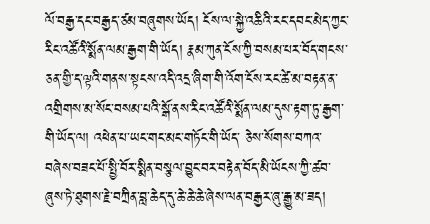ལོ་བརྒྱ་དང་བརྒྱད་ཙམ་བཞུགས་ཡོད། ངོས་ལ་སྐྱེ་འཆིའི་རང་དབང་མེད་ཀྱང་རིང་འཚོའི་སྨོན་ལམ་རྒྱག་གི་ཡོད། རྣམ་ཀུན་ངོས་ཀྱི་བསམ་པར་བོད་གངས་ཅན་གྱི་ད་ལྟའི་གནས་སྟངས་འདི་འདྲ་ཞིག་གི་འོག་ངོས་རང་ཚེ་མ་བརྟན་ན་འགྲིགས་མ་སོང་བསམ་པའི་སྒོ་ནས་རིང་འཚོའི་སྨོན་ལམ་དུས་རྟག་ཏུ་རྒྱག་གི་ཡོད་ལ། འཕེན་པ་ཡང་གང་མང་གཏོང་གི་ཡོད་ ཅེས་སོགས་བཀའ་བཞེས་བཟང་པོ་སྤྱི་བོར་སྨིན་བསྩལ་བྱུང་བར་བརྟེན་བོད་མི་ཡོངས་ཀྱི་ཚབ་ཞུས་ཏེ་ཐུགས་རྗེ་བཀྲིན་བླ་ཆེད་དུ་ཆེ་ཆེ་ཆེ་ཞེས་ལན་བརྒྱར་ཞུ་རྒྱུ་མ་ཟད།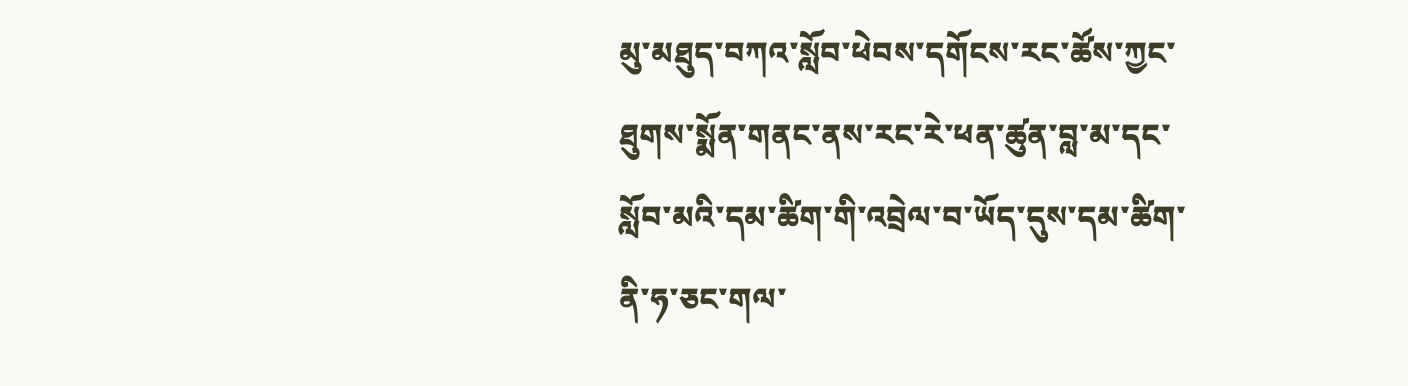མུ་མཐུད་བཀའ་སློབ་ཕེབས་དགོངས་རང་ཚོས་ཀྱང་ཐུགས་སྨོན་གནང་ནས་རང་རེ་ཕན་ཚུན་བླ་མ་དང་སློབ་མའི་དམ་ཚིག་གི་འབྲེལ་བ་ཡོད་དུས་དམ་ཚིག་ནི་ཧ་ཅང་གལ་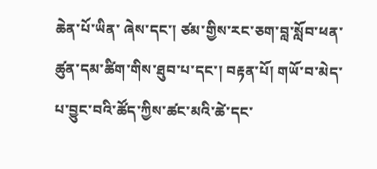ཆེན་པོ་ཡིན་ ཞེས་དང་། ཙམ་གྱིས་རང་ཅག་བླ་སློབ་ཕན་ཚུན་དམ་ཚིག་གིས་ཐུབ་པ་དང་། བརྟན་པོ། གཡོ་བ་མེད་པ་བྱུང་བའི་ཚོད་ཀྱིས་ཚང་མའི་ཚེ་དང་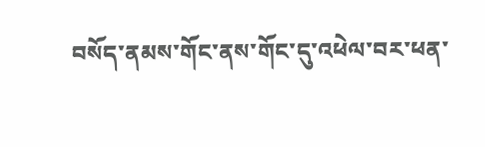བསོད་ནམས་གོང་ནས་གོང་དུ་འཕེལ་བར་ཕན་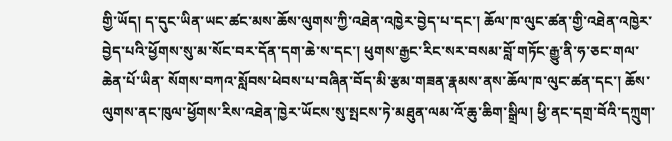གྱི་ཡོད། ད་དུང་ཡིན་ཡང་ཚང་མས་ཆོས་ལུགས་ཀྱི་འཐེན་འཁྱེར་བྱེད་པ་དང་། ཆོལ་ཁ་ལུང་ཚན་གྱི་འཐེན་འཁྱེར་བྱེད་པའི་ཕྱོགས་སུ་མ་སོང་བར་དོན་དག་ཆེ་ས་དང་། ཕུགས་རྒྱང་རིང་སར་བསམ་བློ་གཏོང་རྒྱུ་ནི་ཧ་ཅང་གལ་ཆེན་པོ་ཡིན་ སོགས་བཀའ་སློབས་ཕེབས་པ་བཞིན་བོད་མི་རྩམ་གཟན་རྣམས་ནས་ཆོལ་ཁ་ལུང་ཚན་དང་། ཆོས་ལུགས་ནང་ཁུལ་ཕྱོགས་རིས་འཐེན་ཁྱེར་ཡོངས་སུ་སྤངས་ཏེ་མཐུན་ལམ་འོ་ཆུ་ཆིག་སྒྲིལ། ཕྱི་ནང་དགྲ་བོའི་དཀྲུག་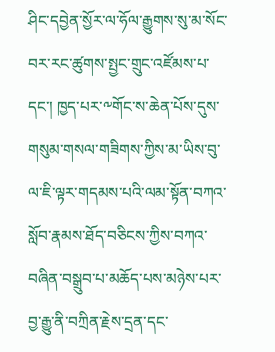ཤིང་དབྱེན་སྱོར་ལ་ཧོལ་རྒྱུགས་སུ་མ་སོང་བར་རང་ཚུགས་སྤྱང་གྲུང་འཛོམས་པ་དང་། ཁྱད་པར་༸གོང་ས་ཆེན་པོས་དུས་གསུམ་གསལ་གཟིགས་ཀྱིས་མ་ཡིས་བུ་ལ་ཇི་ལྟར་གདམས་པའི་ལམ་སྟོན་བཀའ་སློབ་རྣམས་ཐོད་བཅིངས་ཀྱིས་བཀའ་བཞིན་བསྒྲུབ་པ་མཆོད་པས་མཉེས་པར་བྱ་རྒྱུ་ནི་བཀྲིན་རྗེས་དྲན་དང་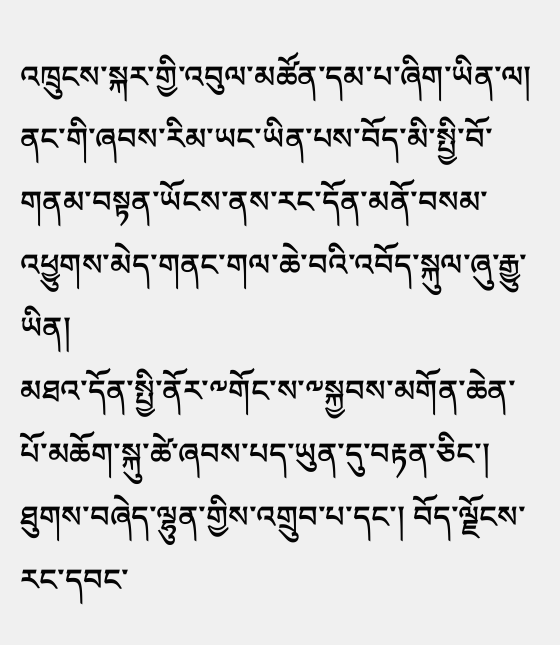འཁྲུངས་སྐར་གྱི་འབུལ་མཚོན་དམ་པ་ཞིག་ཡིན་ལ། ནང་གི་ཞབས་རིམ་ཡང་ཡིན་པས་བོད་མི་སྤྱི་བོ་གནམ་བསྟན་ཡོངས་ནས་རང་དོན་མནོ་བསམ་འཕྱུགས་མེད་གནང་གལ་ཆེ་བའི་འབོད་སྐུལ་ཞུ་རྒྱུ་ཡིན།
མཐའ་དོན་སྤྱི་ནོར་༸གོང་ས་༸སྐྱབས་མགོན་ཆེན་པོ་མཆོག་སྐུ་ཚེ་ཞབས་པད་ཡུན་དུ་བརྟན་ཅིང་། ཐུགས་བཞེད་ལྷུན་གྱིས་འགྲུབ་པ་དང་། བོད་ལྗོངས་རང་དབང་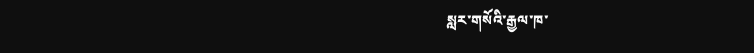སླར་གསོའི་རྒྱལ་ཁ་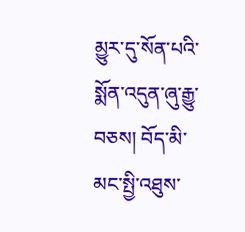མྱུར་དུ་སོན་པའི་སྨོན་འདུན་ཞུ་རྒྱུ་བཅས། བོད་མི་མང་སྤྱི་འཐུས་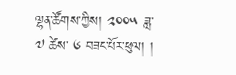ལྷན་ཚོགས་ཀྱིས། ༢༠༠༥ ཟླ་ ༧ ཚེས་ ༦ བཟང་པོར་ཕུལ། །